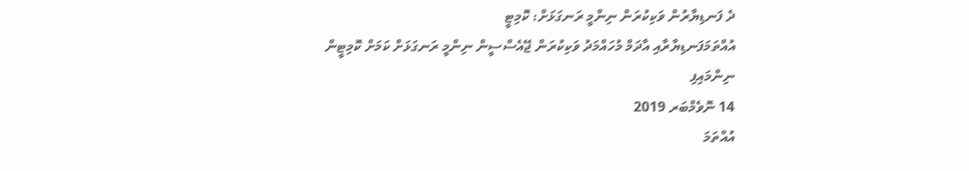ދެ ފަނޑިޔާރުން ވަކިކުރަން ނިންމީ ރަނގަޅަށް: ކޮމިޓީ
އުއްތަމަފަނޑިޔާރާއި އާދަމް މުހައްމަދު ވަކިކުރަން ޖޭއެސްސީން ނިންމީ ރަނގަޅަށް ކަމަށް ކޮމިޓީން ނިންމައިފި
14 ނޮވެމްބަރ 2019
އުއްތަމަ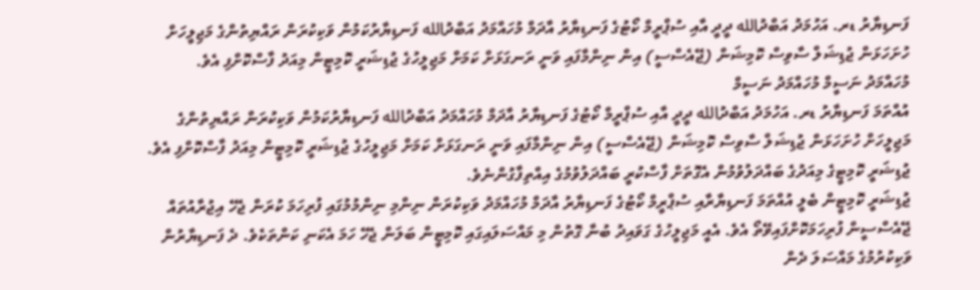ފަނޑިޔާރު ޑރ. އަހުމަދު އަބްދުالله ދީދީ އާއި ސުޕްރީމް ކޯޓުގެ ފަނޑިޔާރު އާދަމް މުހައްމަދު އަބްދުالله ފަނޑިޔާރުކަމުން ވަކިކުރަން ރައްޔިތުންގެ މަޖިލީހަށް ހުށަހަޅަން ޖުޑިޝަލް ސާވިސް ކޮމިޝަން (ޖޭއެސްސީ) އިން ނިންމާފައި ވަނީ ރަނގަޅަށް ކަމަށް މަޖިލީހުގެ ޖުޑިޝަރީ ކޮމިޓީން މިއަދު ފާސްކޮށްފި އެވެ.
މުހައްމަދު ނަސީމް މުހައްމަދު ނަސީމް
އުއްތަމަ ފަނޑިޔާރު ޑރ. އަހުމަދު އަބްދުالله ދީދީ އާއި ސުޕްރީމް ކޯޓުގެ ފަނޑިޔާރު އާދަމް މުހައްމަދު އަބްދުالله ފަނޑިޔާރުކަމުން ވަކިކުރަން ރައްޔިތުންގެ މަޖިލީހަށް ހުށަހަޅަން ޖުޑިޝަލް ސާވިސް ކޮމިޝަން (ޖޭއެސްސީ) އިން ނިންމާފައި ވަނީ ރަނގަޅަށް ކަމަށް މަޖިލީހުގެ ޖުޑިޝަރީ ކޮމިޓީން މިއަދު ފާސްކޮށްފި އެވެ.
ޖުޑިޝަރީ ކޮމިޓީގެ މިއަދުގެ ބައްދަލުވުމުން އެގޮތަށް ފާސްކުރީ ބައްދަލުވުމުގެ އިއްތިފާގުންނެވެ.
ޖުޑިޝަރީ ކޮމިޓީން ބެލީ އުއްތަމަ ފަނޑިޔާރާއި ސުޕްރީމް ކޯޓުގެ ފަނޑިޔާރު އާދަމް މުހައްމަދު ވަކިކުރަން ނިންމި ނިންމުމުގައި ފުރިހަމަ ކުރަން ޖެހޭ އިޖުރާއުތައް ޖޭއެސްސީން ފުރިހަމަކޮށްފައިވޭތޯ އެވެ. އެއީ މަޖިލީހުގެ ގަވައިދު ބުނާ ގޮތުން މި މައްސަލައިގައި ކޮމިޓީން ބަލަން ޖެހޭ ހަމަ އެކަނި ކަންތަކެވެ. ދެ ފަނޑިޔާރުން ވަކިކުރުމުގެ މައްސަލަ ދެން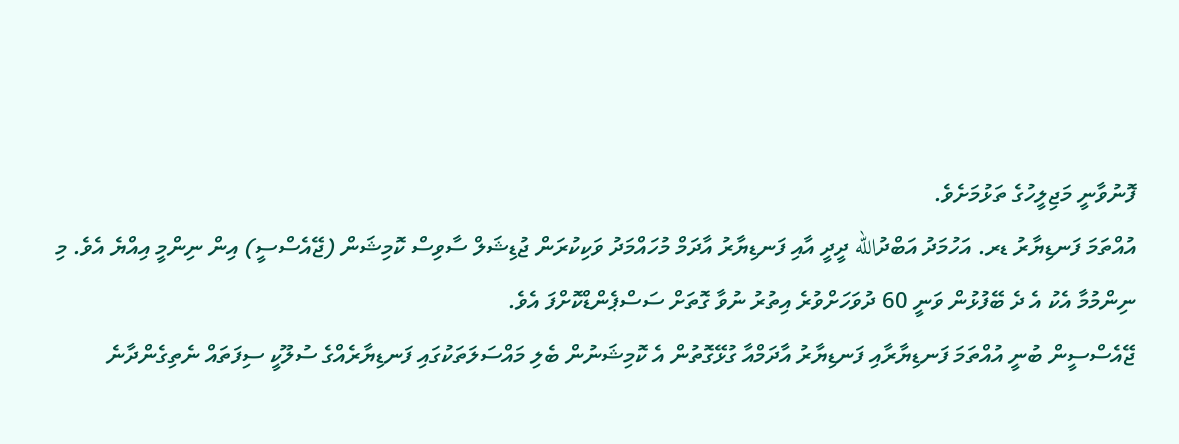ފޮނުވާނީ މަޖިލީހުގެ ތަޅުމަށެވެ.
އުއްތަމަ ފަނޑިޔާރު ޑރ. އަހުމަދު އަބްދުالله ދީދީ އާއި ފަނޑިޔާރު އާދަމް މުހައްމަދު ވަކިކުރަން ޖުޑިޝަލް ސާވިސް ކޮމިޝަން (ޖޭއެސްސީ) އިން ނިންމީ އިއްޔެ އެވެ. މި ނިންމުމާ އެކު އެ ދެ ބޭފުޅުން ވަނީ 60 ދުވަހަށްވުރެ އިތުރު ނުވާ ގޮތަށް ސަސްޕެންޑްކޮށްފަ އެވެ.
ޖޭއެސްސީން ބުނީ އުއްތަމަ ފަނޑިޔާރާއި ފަނޑިޔާރު އާދަމްއާ ގުޅޭގޮތުން އެ ކޮމިޝަނުން ބެލި މައްސަލަތަކުގައި ފަނޑިޔާރެއްގެ ސުލޫކީ ސިފަތައް ނެތިގެންދާނެ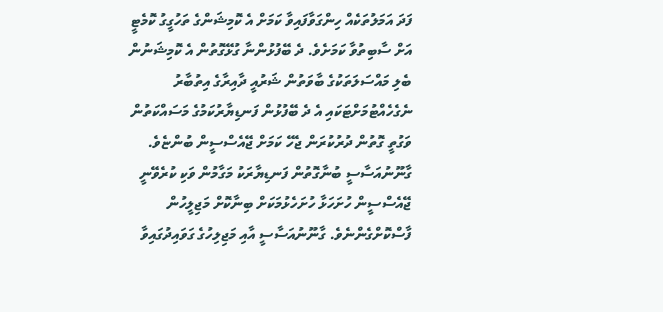ފަދަ އަމަލުތަކެއް ހިންގަވާފައިވާ ކަމަށް އެ ކޮމިޝަންގެ ތަހުގީގު ކޮމެޓީ އަށް ސާބިތުވާ ކަމަށެވެ. ދެ ބޭފުޅުންނާ ގުޅޭގޮތުން އެ ކޮމިޝަނުން ބެލި މައްސަލަތަކުގެ ބާވަތުން ޝަރުއީ ދާއިރާގެ އިތުބާރު ނެގެހެއްޓުމަށްޓަކައި އެ ދެ ބޭފުޅުން ފަނޑިޔާރުކަމުގެ މަސައްކަތުން ވަގުތީ ގޮތުން ދުރުކުރަން ޖެހޭ ކަމަށް ޖޭއެސްސީން ބުންޏެވެ.
ގާނޫނުއަސާސީ ބުނާގޮތުން ފަނޑިޔާރަކު މަގާމުން ވަކި ކުރެވޭނީ ޖޭއެސްސީން ހުށަހަޅާ ހުށަހެޅުމަކަށް ބިނާކޮށް މަޖިލީހުން ފާސްކޮށްގެންނެވެ. ގާނޫނުއަސާސީ އާއި މަޖިލިހުގެ ގަވައިދުގައިވާ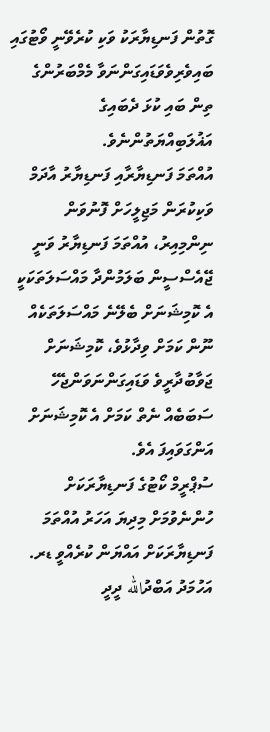ގޮތުން ފަނޑިޔާރަކު ވަކި ކުރެވޭނީ ވޯޓުގައި ބައިވެރިވެވަޑައިގަންނަވާ މެމްބަރުންގެ ތިން ބައި ކުޅަ ދެބައިގެ އަޣުލަބިއްޔަތުންނެވެ.
އުއްތަމަ ފަނޑިޔާރާއި ފަނޑިޔާރު އާދަމް ވަކިކުރަން މަޖިލީހަށް ފޮނުވަން ނިންމިއިރު، އުއްތަމަ ފަނޑިޔާރު ވަނީ ޖޭއެސްސީން ބަލަމުންދާ މައްސަލަތަކަކީ އެ ކޮމިޝަނަށް ބެލޭނެ މައްސަލަތަކެއް ނޫން ކަމަށް ވިދާޅުވެ، ކޮމިޝަނަށް ޖަވާބުދާރީވެ ވަޑައިގަންނަވަންޖެހޭ ސަބަބެއް ނެތް ކަމަށް އެ ކޮމިޝަނަށް އަންގަވައިފަ އެވެ.
ސުޕްރީމް ކޯޓުގެ ފަނޑިޔާރަކަށް ހުންނެވުމަށް މިދިޔަ އަހަރު އުއްތަމަ ފަނޑިޔާރަކަށް އައްޔަން ކުރެއްވީ ޑރ. އަހުމަދު އަބްދުالله ދީދީ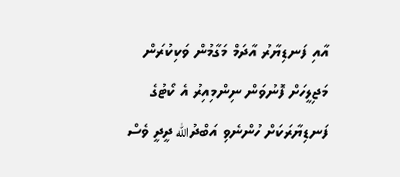އާއި ފަނޑިޔާރު އާދަމް މަގާމުން ވަކިކުރަން މަޖިލީހަށް ފޮނުވަން ނިންމިއިރު އެ ކޯޓުގެ ފަނޑިޔާރަކަށް ހުންނެވި އަބްދުالله ދީދީ ވެސް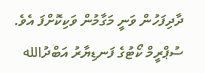ދާދިފަހުން ވަނީ މަގާމުން ވަކިކޮށްފަ އެވެ.
ސުޕްރީމް ކޯޓުގެ ފަނޑިޔާރު އަބްދުالله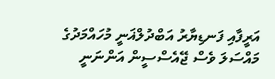އަރީފާއި ފަނޑިޔާރު އަބްދުލްޣަނީ މުހައްމަދުގެ މައްސަލަ ވެސް ޖޭއެސްސީން އަންނަނީ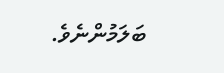ބަލަމުންނެވެ.